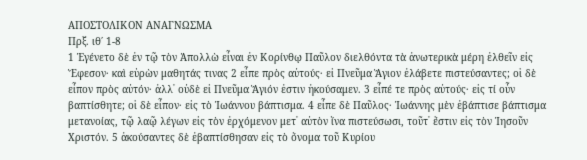ΑΠΟΣΤΟΛΙΚΟΝ ΑΝΑΓΝΩΣΜΑ
Πρξ. ιθ΄ 1-8
1 Ἐγένετο δὲ ἐν τῷ τὸν Ἀπολλὼ εἶναι ἐν Κορίνθῳ Παῦλον διελθόντα τὰ ἀνωτερικὰ μέρη ἐλθεῖν εἰς Ἔφεσον· καὶ εὑρὼν μαθητάς τινας 2 εἶπε πρὸς αὐτούς· εἰ Πνεῦμα Ἅγιον ἐλάβετε πιστεύσαντες; οἱ δὲ εἶπον πρὸς αὐτόν· ἀλλ᾿ οὐδὲ εἰ Πνεῦμα Ἅγιόν ἐστιν ἠκούσαμεν. 3 εἶπέ τε πρὸς αὐτούς· εἰς τί οὖν βαπτίσθητε; οἱ δὲ εἶπον· εἰς τὸ Ἰωάννου βάπτισμα. 4 εἶπε δὲ Παῦλος· Ἰωάννης μὲν ἐβάπτισε βάπτισμα μετανοίας, τῷ λαῷ λέγων εἰς τὸν ἐρχόμενον μετ᾿ αὐτὸν ἵνα πιστεύσωσι, τοῦτ᾿ ἔστιν εἰς τὸν Ἰησοῦν Χριστόν. 5 ἀκούσαντες δὲ ἐβαπτίσθησαν εἰς τὸ ὄνομα τοῦ Κυρίου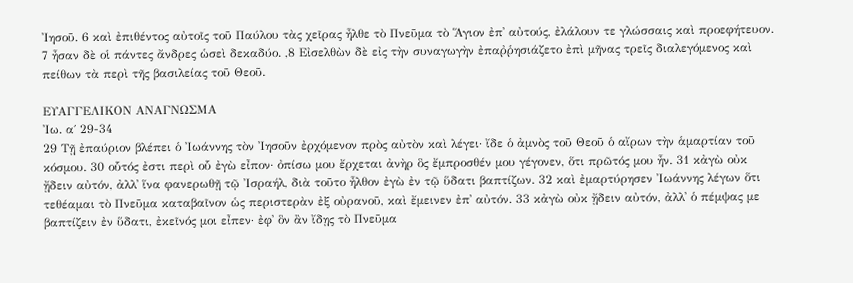Ἰησοῦ. 6 καὶ ἐπιθέντος αὐτοῖς τοῦ Παύλου τὰς χεῖρας ἦλθε τὸ Πνεῦμα τὸ Ἅγιον ἐπ᾿ αὐτούς, ἐλάλουν τε γλώσσαις καὶ προεφήτευον. 7 ἦσαν δὲ οἱ πάντες ἄνδρες ὡσεὶ δεκαδύο. ,8 Εἰσελθὼν δὲ εἰς τὴν συναγωγὴν ἐπαῤῥησιάζετο ἐπὶ μῆνας τρεῖς διαλεγόμενος καὶ πείθων τὰ περὶ τῆς βασιλείας τοῦ Θεοῦ.

ΕΥΑΓΓΕΛΙΚΟΝ ΑΝΑΓΝΩΣΜΑ
Ἰω. α΄ 29-34
29 Τῇ ἐπαύριον βλέπει ὁ Ἰωάννης τὸν Ἰησοῦν ἐρχόμενον πρὸς αὐτὸν καὶ λέγει· ἴδε ὁ ἀμνὸς τοῦ Θεοῦ ὁ αἴρων τὴν ἁμαρτίαν τοῦ κόσμου. 30 οὗτός ἐστι περὶ οὗ ἐγὼ εἶπον· ὀπίσω μου ἔρχεται ἀνὴρ ὃς ἔμπροσθέν μου γέγονεν, ὅτι πρῶτός μου ἦν. 31 κἀγὼ οὐκ ᾔδειν αὐτόν, ἀλλ᾿ ἵνα φανερωθῇ τῷ Ἰσραήλ, διὰ τοῦτο ἦλθον ἐγὼ ἐν τῷ ὕδατι βαπτίζων. 32 καὶ ἐμαρτύρησεν Ἰωάννης λέγων ὅτι τεθέαμαι τὸ Πνεῦμα καταβαῖνον ὡς περιστερὰν ἐξ οὐρανοῦ, καὶ ἔμεινεν ἐπ᾿ αὐτόν. 33 κἀγὼ οὐκ ᾔδειν αὐτόν, ἀλλ᾿ ὁ πέμψας με βαπτίζειν ἐν ὕδατι, ἐκεῖνός μοι εἶπεν· ἐφ᾿ ὃν ἂν ἴδῃς τὸ Πνεῦμα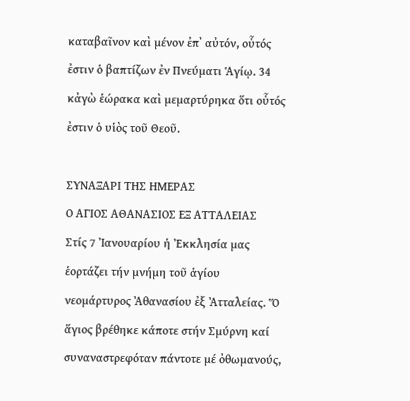καταβαῖνον καὶ μένον ἐπ᾿ αὐτόν, οὗτός ἐστιν ὁ βαπτίζων ἐν Πνεύματι Ἁγίῳ. 34 κἀγὼ ἑώρακα καὶ μεμαρτύρηκα ὅτι οὗτός ἐστιν ὁ υἱὸς τοῦ Θεοῦ.

ΣΥΝΑΞΑΡΙ ΤΗΣ ΗΜΕΡΑΣ
Ο ΑΓΙΟΣ ΑΘΑΝΑΣΙΟΣ ΕΞ ΑΤΤΑΛΕΙΑΣ
Στίς 7 Ἰανουαρίου ἡ Ἐκκλησία μας ἑορτάζει τήν μνήμη τοῦ ἁγίου νεομάρτυρος Ἀθανασίου ἐξ Ἀτταλείας. Ὅ ἅγιος βρέθηκε κάποτε στήν Σμύρνη καί συναναστρεφόταν πάντοτε μέ ὀθωμανούς,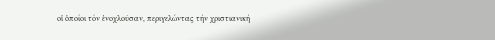οἱ ὁποίοι τόν ἐνοχλοῦσαν, περιγελώντας τήν χριστιανική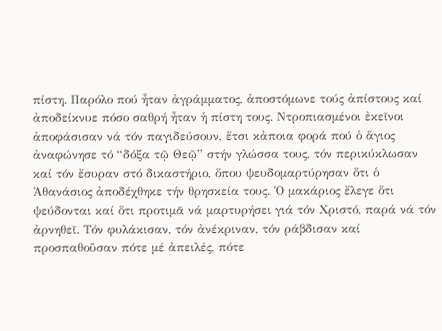πίστη. Παρόλο πού ἦταν ἀγράμματος, ἀποστόμωνε τούς ἀπίστους καί ἀποδείκνυε πόσο σαθρή ἦταν ἡ πίστη τους. Ντροπιασμένοι ἐκεῖνοι ἀποφάσισαν νά τόν παγιδεύσουν, ἔτσι κἀποια φορά πού ὁ ἅγιος ἀναφώνησε τό “δόξα τῷ Θεῷ” στήν γλώσσα τους, τόν περικύκλωσαν καί τόν ἔσυραν στό δικαστήριο, ὅπου ψευδομαρτύρησαν ὅτι ὁ Ἀθανάσιος ἀποδέχθηκε τήν θρησκεία τους. Ὁ μακάριος ἔλεγε ὅτι ψεύδονται καί ὅτι προτιμᾶ νά μαρτυρήσει γιά τόν Χριστό, παρά νά τόν ἀρνηθεῖ. Τόν φυλάκισαν, τόν ἀνέκριναν, τόν ράβδισαν καί προσπαθοῦσαν πότε μέ ἀπειλές, πότε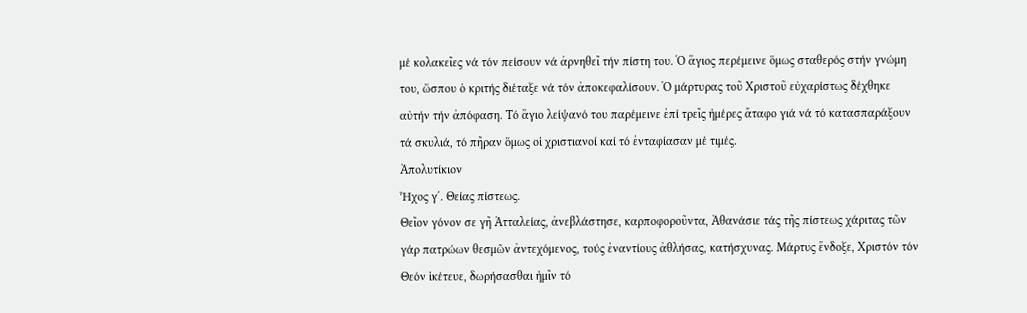μέ κολακεῖες νά τόν πείσουν νά ἀρνηθεῖ τήν πίστη του. Ὁ ἅγιος περέμεινε ὅμως σταθερός στήν γνώμη του, ὥσπου ὁ κριτής διέταξε νά τόν ἀποκεφαλίσουν. Ὁ μάρτυρας τοῦ Χριστοῦ εὐχαρίστως δέχθηκε αὐτήν τήν ἀπόφαση. Τό ἅγιο λείψανό του παρέμεινε ἐπί τρεῖς ἡμέρες ἄταφο γιά νά τό κατασπαράξουν τά σκυλιά, τό πῆραν ὅμως οἱ χριστιανοί καί τό ἐνταφίασαν μέ τιμές.
Ἀπολυτίκιον
Ἦχος γ΄. Θείας πίστεως.
Θεῖον γόνον σε γῆ Ἀτταλείας, ἀνεβλάστησε, καρποφοροῦντα, Ἀθανάσιε τάς τῆς πίστεως χάριτας τῶν γάρ πατρώων θεσμῶν ἀντεχόμενος, τούς ἐναντίους ἀθλήσας, κατήσχυνας. Μάρτυς ἔνδοξε, Χριστόν τόν Θεόν ἱκέτευε, δωρήσασθαι ἡμῖν τό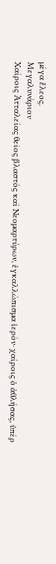μέγα ἔλεος.
Μεγαλυνάριον
Χαίροις Ἀτταλείας θεῖος βλαστός καί Νεομαρτύρων, ἐγκαλλώπισμα ἱερόν· χαίροις ὁ ἀθλήσας, ὑπέρ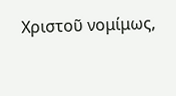Χριστοῦ νομίμως,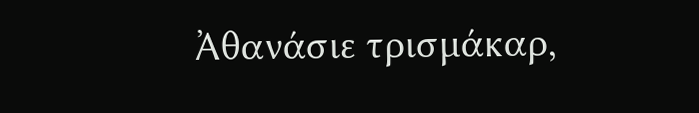Ἀθανάσιε τρισμάκαρ,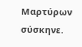Μαρτύρων σύσκηνε.